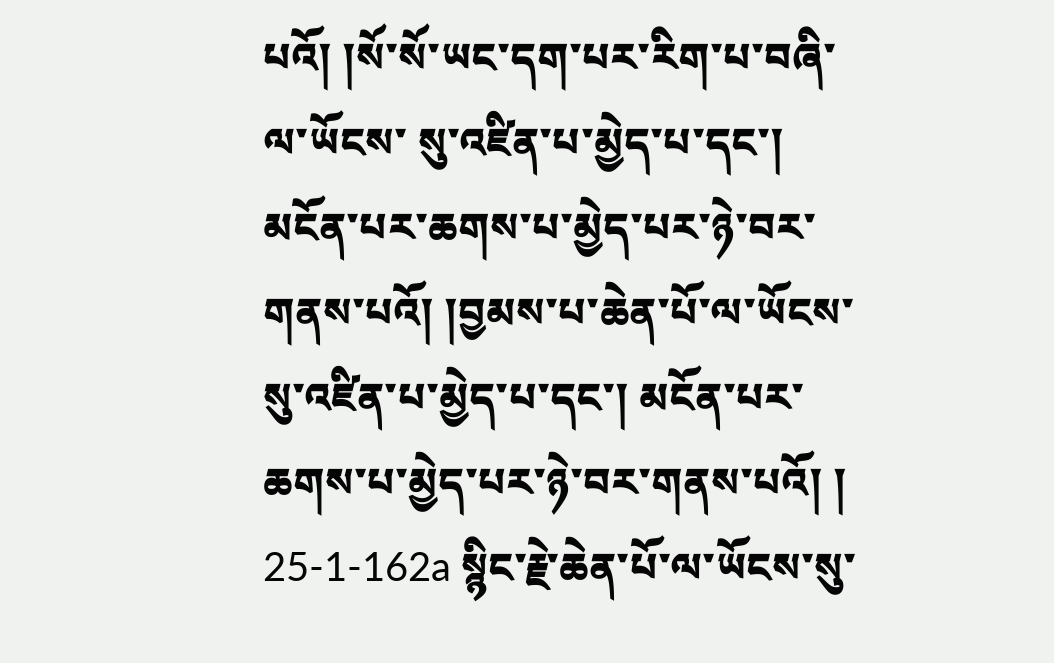པའོ། །སོ་སོ་ཡང་དག་པར་རིག་པ་བཞི་ལ་ཡོངས་ སུ་འཛིན་པ་མྱེད་པ་དང་། མངོན་པར་ཆགས་པ་མྱེད་པར་ཉེ་བར་གནས་པའོ། །བྱམས་པ་ཆེན་པོ་ལ་ཡོངས་སུ་འཛིན་པ་མྱེད་པ་དང་། མངོན་པར་ཆགས་པ་མྱེད་པར་ཉེ་བར་གནས་པའོ། ། 25-1-162a སྙིང་རྗེ་ཆེན་པོ་ལ་ཡོངས་སུ་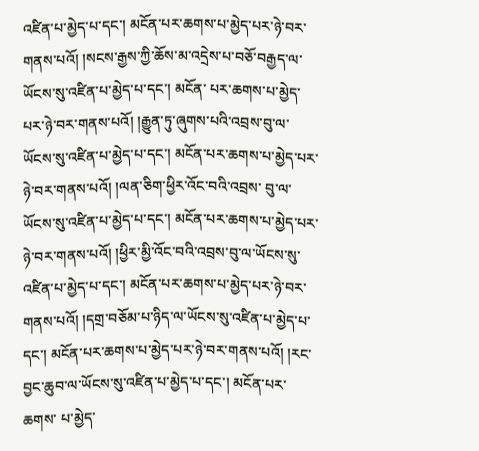འཛིན་པ་མྱེད་པ་དང་། མངོན་པར་ཆགས་པ་མྱེད་པར་ཉེ་བར་གནས་པའོ། །སངས་རྒྱས་ཀྱི་ཆོས་མ་འདྲེས་པ་བཅོ་བརྒྱད་ལ་ཡོངས་སུ་འཛིན་པ་མྱེད་པ་དང་། མངོན་ པར་ཆགས་པ་མྱེད་པར་ཉེ་བར་གནས་པའོ། །རྒྱུན་ཏུ་ཞུགས་པའི་འབྲས་བུ་ལ་ཡོངས་སུ་འཛིན་པ་མྱེད་པ་དང་། མངོན་པར་ཆགས་པ་མྱེད་པར་ཉེ་བར་གནས་པའོ། །ལན་ཅིག་ཕྱིར་འོང་བའི་འབྲས་ བུ་ལ་ཡོངས་སུ་འཛིན་པ་མྱེད་པ་དང་། མངོན་པར་ཆགས་པ་མྱེད་པར་ཉེ་བར་གནས་པའོ། །ཕྱིར་མྱི་འོང་བའི་འབྲས་བུ་ལ་ཡོངས་སུ་འཛིན་པ་མྱེད་པ་དང་། མངོན་པར་ཆགས་པ་མྱེད་པར་ཉེ་བར་ གནས་པའོ། །དགྲ་བཅོམ་པ་ཉིད་ལ་ཡོངས་སུ་འཛིན་པ་མྱེད་པ་དང་། མངོན་པར་ཆགས་པ་མྱེད་པར་ཉེ་བར་གནས་པའོ། །རང་བྱང་ཆུབ་ལ་ཡོངས་སུ་འཛིན་པ་མྱེད་པ་དང་། མངོན་པར་ཆགས་ པ་མྱེད་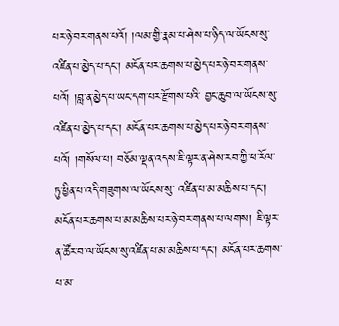པར་ཉེ་བར་གནས་པའོ། །ལམ་གྱི་རྣམ་པ་ཤེས་པ་ཉིད་ལ་ཡོངས་སུ་འཛིན་པ་མྱེད་པ་དང་། མངོན་པར་ཆགས་པ་མྱེད་པར་ཉེ་བར་གནས་པའོ། །བླ་ན་མྱེད་པ་ཡང་དག་པར་རྫོགས་པའི་ བྱང་ཆུབ་ལ་ཡོངས་སུ་འཛིན་པ་མྱེད་པ་དང་། མངོན་པར་ཆགས་པ་མྱེད་པར་ཉེ་བར་གནས་པའོ། །གསོལ་པ། བཅོམ་ལྡན་འདས་ཇི་ལྟར་ན་ཤེས་རབ་ཀྱི་ཕ་རོལ་ཏུ་ཕྱིན་པ་འདི་གཟུགས་ལ་ཡོངས་སུ་ འཛིན་པ་མ་མཆིས་པ་དང་། མངོན་པར་ཆགས་པ་མ་མཆིས་པར་ཉེ་བར་གནས་པ་ལགས། ཇི་ལྟར་ན་ཚོར་བ་ལ་ཡོངས་སུ་འཛིན་པ་མ་མཆིས་པ་དང་། མངོན་པར་ཆགས་པ་མ་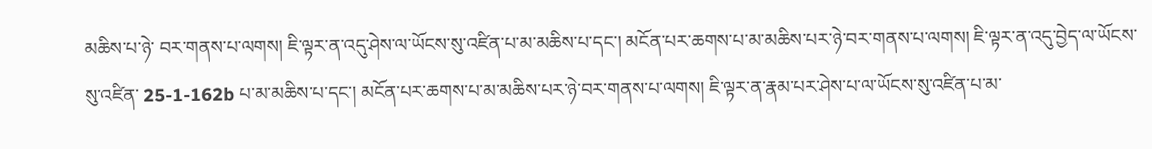མཆིས་པ་ཉེ་ བར་གནས་པ་ལགས། ཇི་ལྟར་ན་འདུ་ཤེས་ལ་ཡོངས་སུ་འཛིན་པ་མ་མཆིས་པ་དང་། མངོན་པར་ཆགས་པ་མ་མཆིས་པར་ཉེ་བར་གནས་པ་ལགས། ཇི་ལྟར་ན་འདུ་བྱེད་ལ་ཡོངས་སུ་འཛིན་ 25-1-162b པ་མ་མཆིས་པ་དང་། མངོན་པར་ཆགས་པ་མ་མཆིས་པར་ཉེ་བར་གནས་པ་ལགས། ཇི་ལྟར་ན་རྣམ་པར་ཤེས་པ་ལ་ཡོངས་སུ་འཛིན་པ་མ་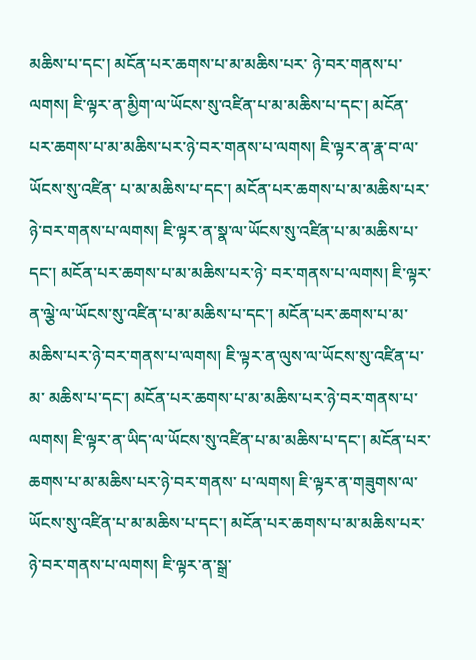མཆིས་པ་དང་། མངོན་པར་ཆགས་པ་མ་མཆིས་པར་ ཉེ་བར་གནས་པ་ལགས། ཇི་ལྟར་ན་མྱིག་ལ་ཡོངས་སུ་འཛིན་པ་མ་མཆིས་པ་དང་། མངོན་པར་ཆགས་པ་མ་མཆིས་པར་ཉེ་བར་གནས་པ་ལགས། ཇི་ལྟར་ན་རྣ་བ་ལ་ཡོངས་སུ་འཛིན་ པ་མ་མཆིས་པ་དང་། མངོན་པར་ཆགས་པ་མ་མཆིས་པར་ཉེ་བར་གནས་པ་ལགས། ཇི་ལྟར་ན་སྣ་ལ་ཡོངས་སུ་འཛིན་པ་མ་མཆིས་པ་དང་། མངོན་པར་ཆགས་པ་མ་མཆིས་པར་ཉེ་ བར་གནས་པ་ལགས། ཇི་ལྟར་ན་ལྕེ་ལ་ཡོངས་སུ་འཛིན་པ་མ་མཆིས་པ་དང་། མངོན་པར་ཆགས་པ་མ་མཆིས་པར་ཉེ་བར་གནས་པ་ལགས། ཇི་ལྟར་ན་ལུས་ལ་ཡོངས་སུ་འཛིན་པ་མ་ མཆིས་པ་དང་། མངོན་པར་ཆགས་པ་མ་མཆིས་པར་ཉེ་བར་གནས་པ་ལགས། ཇི་ལྟར་ན་ཡིད་ལ་ཡོངས་སུ་འཛིན་པ་མ་མཆིས་པ་དང་། མངོན་པར་ཆགས་པ་མ་མཆིས་པར་ཉེ་བར་གནས་ པ་ལགས། ཇི་ལྟར་ན་གཟུགས་ལ་ཡོངས་སུ་འཛིན་པ་མ་མཆིས་པ་དང་། མངོན་པར་ཆགས་པ་མ་མཆིས་པར་ཉེ་བར་གནས་པ་ལགས། ཇི་ལྟར་ན་སྒྲ་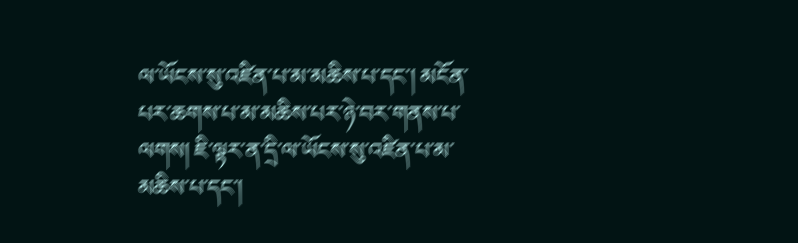ལ་ཡོངས་སུ་འཛིན་པ་མ་མཆིས་པ་དང་། མངོན་པར་ཆགས་པ་མ་མཆིས་པར་ཉེ་བར་གནས་པ་ལགས། ཇི་ལྟར་ན་དྲི་ལ་ཡོངས་སུ་འཛིན་པ་མ་མཆིས་པ་དང་།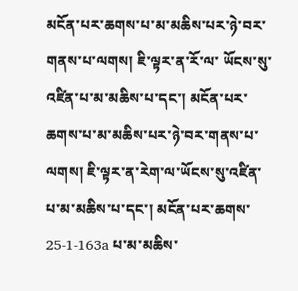མངོན་པར་ཆགས་པ་མ་མཆིས་པར་ཉེ་བར་གནས་པ་ལགས། ཇི་ལྟར་ན་རོ་ལ་ ཡོངས་སུ་འཛིན་པ་མ་མཆིས་པ་དང་། མངོན་པར་ཆགས་པ་མ་མཆིས་པར་ཉེ་བར་གནས་པ་ལགས། ཇི་ལྟར་ན་རེག་ལ་ཡོངས་སུ་འཛིན་པ་མ་མཆིས་པ་དང་། མངོན་པར་ཆགས་ 25-1-163a པ་མ་མཆིས་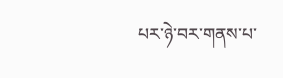པར་ཉེ་བར་གནས་པ་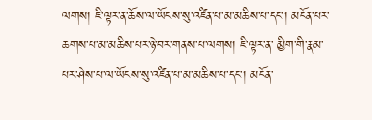ལགས། ཇི་ལྟར་ན་ཆོས་ལ་ཡོངས་སུ་འཛིན་པ་མ་མཆིས་པ་དང་། མངོན་པར་ཆགས་པ་མ་མཆིས་པར་ཉེ་བར་གནས་པ་ལགས། ཇི་ལྟར་ན་ མྱིག་གི་རྣམ་པར་ཤེས་པ་ལ་ཡོངས་སུ་འཛིན་པ་མ་མཆིས་པ་དང་། མངོན་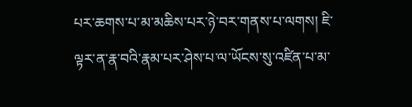པར་ཆགས་པ་མ་མཆིས་པར་ཉེ་བར་གནས་པ་ལགས། ཇི་ལྟར་ན་རྣ་བའི་རྣམ་པར་ཤེས་པ་ལ་ཡོངས་སུ་འཛིན་པ་མ་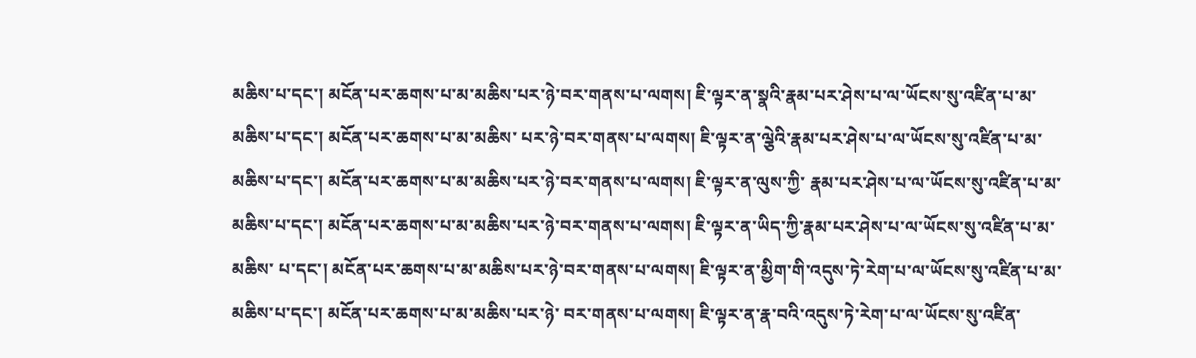མཆིས་པ་དང་། མངོན་པར་ཆགས་པ་མ་མཆིས་པར་ཉེ་བར་གནས་པ་ལགས། ཇི་ལྟར་ན་སྣའི་རྣམ་པར་ཤེས་པ་ལ་ཡོངས་སུ་འཛིན་པ་མ་མཆིས་པ་དང་། མངོན་པར་ཆགས་པ་མ་མཆིས་ པར་ཉེ་བར་གནས་པ་ལགས། ཇི་ལྟར་ན་ལྕེའི་རྣམ་པར་ཤེས་པ་ལ་ཡོངས་སུ་འཛིན་པ་མ་མཆིས་པ་དང་། མངོན་པར་ཆགས་པ་མ་མཆིས་པར་ཉེ་བར་གནས་པ་ལགས། ཇི་ལྟར་ན་ལུས་ཀྱི་ རྣམ་པར་ཤེས་པ་ལ་ཡོངས་སུ་འཛིན་པ་མ་མཆིས་པ་དང་། མངོན་པར་ཆགས་པ་མ་མཆིས་པར་ཉེ་བར་གནས་པ་ལགས། ཇི་ལྟར་ན་ཡིད་ཀྱི་རྣམ་པར་ཤེས་པ་ལ་ཡོངས་སུ་འཛིན་པ་མ་མཆིས་ པ་དང་། མངོན་པར་ཆགས་པ་མ་མཆིས་པར་ཉེ་བར་གནས་པ་ལགས། ཇི་ལྟར་ན་མྱིག་གི་འདུས་ཏེ་རེག་པ་ལ་ཡོངས་སུ་འཛིན་པ་མ་མཆིས་པ་དང་། མངོན་པར་ཆགས་པ་མ་མཆིས་པར་ཉེ་ བར་གནས་པ་ལགས། ཇི་ལྟར་ན་རྣ་བའི་འདུས་ཏེ་རེག་པ་ལ་ཡོངས་སུ་འཛིན་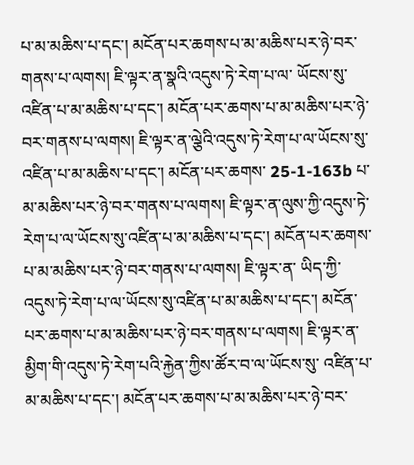པ་མ་མཆིས་པ་དང་། མངོན་པར་ཆགས་པ་མ་མཆིས་པར་ཉེ་བར་གནས་པ་ལགས། ཇི་ལྟར་ན་སྣའི་འདུས་ཏེ་རེག་པ་ལ་ ཡོངས་སུ་འཛིན་པ་མ་མཆིས་པ་དང་། མངོན་པར་ཆགས་པ་མ་མཆིས་པར་ཉེ་བར་གནས་པ་ལགས། ཇི་ལྟར་ན་ལྕེའི་འདུས་ཏེ་རེག་པ་ལ་ཡོངས་སུ་འཛིན་པ་མ་མཆིས་པ་དང་། མངོན་པར་ཆགས་ 25-1-163b པ་མ་མཆིས་པར་ཉེ་བར་གནས་པ་ལགས། ཇི་ལྟར་ན་ལུས་ཀྱི་འདུས་ཏེ་རེག་པ་ལ་ཡོངས་སུ་འཛིན་པ་མ་མཆིས་པ་དང་། མངོན་པར་ཆགས་པ་མ་མཆིས་པར་ཉེ་བར་གནས་པ་ལགས། ཇི་ལྟར་ན་ ཡིད་ཀྱི་འདུས་ཏེ་རེག་པ་ལ་ཡོངས་སུ་འཛིན་པ་མ་མཆིས་པ་དང་། མངོན་པར་ཆགས་པ་མ་མཆིས་པར་ཉེ་བར་གནས་པ་ལགས། ཇི་ལྟར་ན་མྱིག་གི་འདུས་ཏེ་རེག་པའི་རྐྱེན་ཀྱིས་ཚོར་བ་ལ་ཡོངས་སུ་ འཛིན་པ་མ་མཆིས་པ་དང་། མངོན་པར་ཆགས་པ་མ་མཆིས་པར་ཉེ་བར་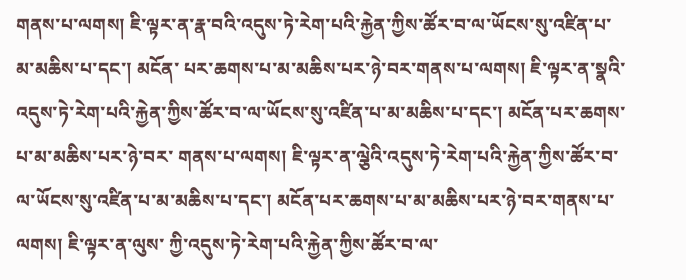གནས་པ་ལགས། ཇི་ལྟར་ན་རྣ་བའི་འདུས་ཏེ་རེག་པའི་རྐྱེན་ཀྱིས་ཚོར་བ་ལ་ཡོངས་སུ་འཛིན་པ་མ་མཆིས་པ་དང་། མངོན་ པར་ཆགས་པ་མ་མཆིས་པར་ཉེ་བར་གནས་པ་ལགས། ཇི་ལྟར་ན་སྣའི་འདུས་ཏེ་རེག་པའི་རྐྱེན་ཀྱིས་ཚོར་བ་ལ་ཡོངས་སུ་འཛིན་པ་མ་མཆིས་པ་དང་། མངོན་པར་ཆགས་པ་མ་མཆིས་པར་ཉེ་བར་ གནས་པ་ལགས། ཇི་ལྟར་ན་ལྕེའི་འདུས་ཏེ་རེག་པའི་རྐྱེན་ཀྱིས་ཚོར་བ་ལ་ཡོངས་སུ་འཛིན་པ་མ་མཆིས་པ་དང་། མངོན་པར་ཆགས་པ་མ་མཆིས་པར་ཉེ་བར་གནས་པ་ལགས། ཇི་ལྟར་ན་ལུས་ ཀྱི་འདུས་ཏེ་རེག་པའི་རྐྱེན་ཀྱིས་ཚོར་བ་ལ་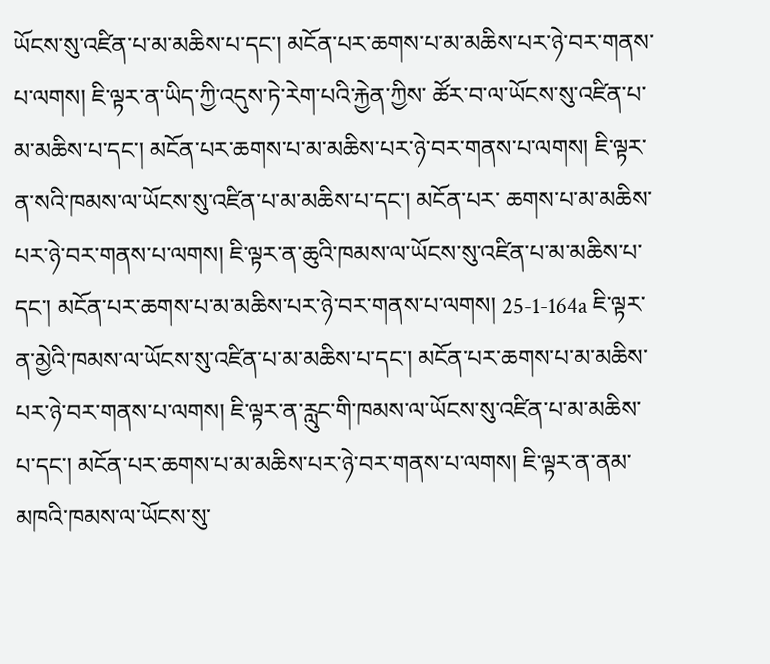ཡོངས་སུ་འཛིན་པ་མ་མཆིས་པ་དང་། མངོན་པར་ཆགས་པ་མ་མཆིས་པར་ཉེ་བར་གནས་པ་ལགས། ཇི་ལྟར་ན་ཡིད་ཀྱི་འདུས་ཏེ་རེག་པའི་རྐྱེན་ཀྱིས་ ཚོར་བ་ལ་ཡོངས་སུ་འཛིན་པ་མ་མཆིས་པ་དང་། མངོན་པར་ཆགས་པ་མ་མཆིས་པར་ཉེ་བར་གནས་པ་ལགས། ཇི་ལྟར་ན་སའི་ཁམས་ལ་ཡོངས་སུ་འཛིན་པ་མ་མཆིས་པ་དང་། མངོན་པར་ ཆགས་པ་མ་མཆིས་པར་ཉེ་བར་གནས་པ་ལགས། ཇི་ལྟར་ན་ཆུའི་ཁམས་ལ་ཡོངས་སུ་འཛིན་པ་མ་མཆིས་པ་དང་། མངོན་པར་ཆགས་པ་མ་མཆིས་པར་ཉེ་བར་གནས་པ་ལགས། 25-1-164a ཇི་ལྟར་ན་མྱེའི་ཁམས་ལ་ཡོངས་སུ་འཛིན་པ་མ་མཆིས་པ་དང་། མངོན་པར་ཆགས་པ་མ་མཆིས་པར་ཉེ་བར་གནས་པ་ལགས། ཇི་ལྟར་ན་རླུང་གི་ཁམས་ལ་ཡོངས་སུ་འཛིན་པ་མ་མཆིས་ པ་དང་། མངོན་པར་ཆགས་པ་མ་མཆིས་པར་ཉེ་བར་གནས་པ་ལགས། ཇི་ལྟར་ན་ནམ་མཁའི་ཁམས་ལ་ཡོངས་སུ་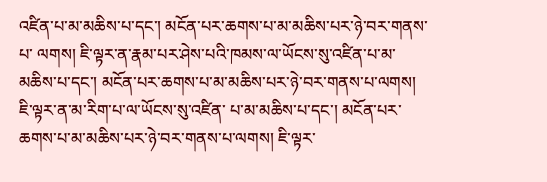འཛིན་པ་མ་མཆིས་པ་དང་། མངོན་པར་ཆགས་པ་མ་མཆིས་པར་ཉེ་བར་གནས་པ་ ལགས། ཇི་ལྟར་ན་རྣམ་པར་ཤེས་པའི་ཁམས་ལ་ཡོངས་སུ་འཛིན་པ་མ་མཆིས་པ་དང་། མངོན་པར་ཆགས་པ་མ་མཆིས་པར་ཉེ་བར་གནས་པ་ལགས། ཇི་ལྟར་ན་མ་རིག་པ་ལ་ཡོངས་སུ་འཛིན་ པ་མ་མཆིས་པ་དང་། མངོན་པར་ཆགས་པ་མ་མཆིས་པར་ཉེ་བར་གནས་པ་ལགས། ཇི་ལྟར་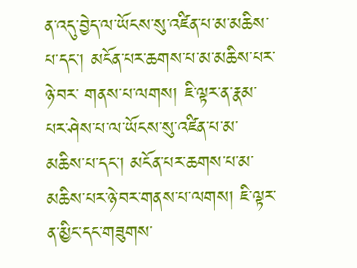ན་འདུ་བྱེད་ལ་ཡོངས་སུ་འཛིན་པ་མ་མཆིས་པ་དང་། མངོན་པར་ཆགས་པ་མ་མཆིས་པར་ཉེ་བར་ གནས་པ་ལགས། ཇི་ལྟར་ན་རྣམ་པར་ཤེས་པ་ལ་ཡོངས་སུ་འཛིན་པ་མ་མཆིས་པ་དང་། མངོན་པར་ཆགས་པ་མ་མཆིས་པར་ཉེ་བར་གནས་པ་ལགས། ཇི་ལྟར་ན་མྱིང་དང་གཟུགས་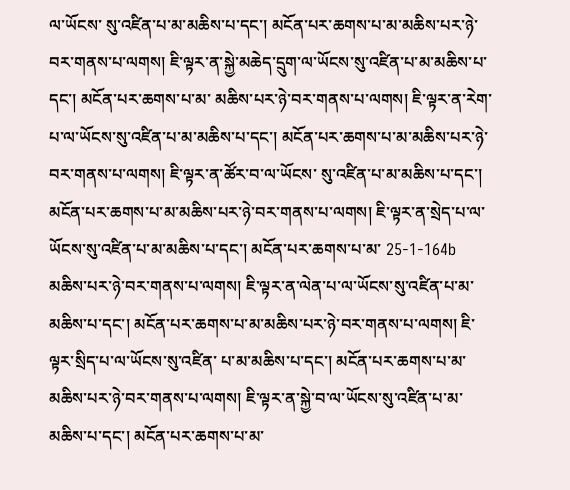ལ་ཡོངས་ སུ་འཛིན་པ་མ་མཆིས་པ་དང་། མངོན་པར་ཆགས་པ་མ་མཆིས་པར་ཉེ་བར་གནས་པ་ལགས། ཇི་ལྟར་ན་སྐྱེ་མཆེད་དྲུག་ལ་ཡོངས་སུ་འཛིན་པ་མ་མཆིས་པ་དང་། མངོན་པར་ཆགས་པ་མ་ མཆིས་པར་ཉེ་བར་གནས་པ་ལགས། ཇི་ལྟར་ན་རེག་པ་ལ་ཡོངས་སུ་འཛིན་པ་མ་མཆིས་པ་དང་། མངོན་པར་ཆགས་པ་མ་མཆིས་པར་ཉེ་བར་གནས་པ་ལགས། ཇི་ལྟར་ན་ཚོར་བ་ལ་ཡོངས་ སུ་འཛིན་པ་མ་མཆིས་པ་དང་། མངོན་པར་ཆགས་པ་མ་མཆིས་པར་ཉེ་བར་གནས་པ་ལགས། ཇི་ལྟར་ན་སྲེད་པ་ལ་ཡོངས་སུ་འཛིན་པ་མ་མཆིས་པ་དང་། མངོན་པར་ཆགས་པ་མ་ 25-1-164b མཆིས་པར་ཉེ་བར་གནས་པ་ལགས། ཇི་ལྟར་ན་ལེན་པ་ལ་ཡོངས་སུ་འཛིན་པ་མ་མཆིས་པ་དང་། མངོན་པར་ཆགས་པ་མ་མཆིས་པར་ཉེ་བར་གནས་པ་ལགས། ཇི་ལྟར་སྲིད་པ་ལ་ཡོངས་སུ་འཛིན་ པ་མ་མཆིས་པ་དང་། མངོན་པར་ཆགས་པ་མ་མཆིས་པར་ཉེ་བར་གནས་པ་ལགས། ཇི་ལྟར་ན་སྐྱེ་བ་ལ་ཡོངས་སུ་འཛིན་པ་མ་མཆིས་པ་དང་། མངོན་པར་ཆགས་པ་མ་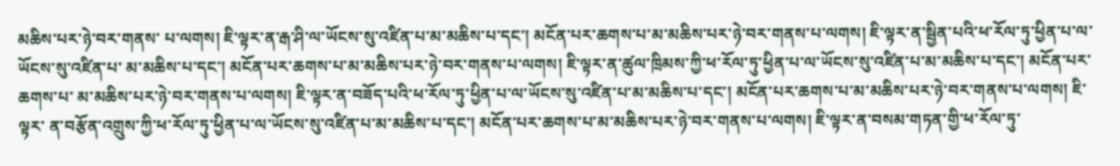མཆིས་པར་ཉེ་བར་གནས་ པ་ལགས། ཇི་ལྟར་ན་རྒ་ཤི་ལ་ཡོངས་སུ་འཛིན་པ་མ་མཆིས་པ་དང་། མངོན་པར་ཆགས་པ་མ་མཆིས་པར་ཉེ་བར་གནས་པ་ལགས། ཇི་ལྟར་ན་སྦྱིན་པའི་ཕ་རོལ་ཏུ་ཕྱིན་པ་ལ་ཡོངས་སུ་འཛིན་པ་ མ་མཆིས་པ་དང་། མངོན་པར་ཆགས་པ་མ་མཆིས་པར་ཉེ་བར་གནས་པ་ལགས། ཇི་ལྟར་ན་ཚུལ་ཁྲིམས་ཀྱི་ཕ་རོལ་ཏུ་ཕྱིན་པ་ལ་ཡོངས་སུ་འཛིན་པ་མ་མཆིས་པ་དང་། མངོན་པར་ཆགས་པ་ མ་མཆིས་པར་ཉེ་བར་གནས་པ་ལགས། ཇི་ལྟར་ན་བཟོད་པའི་ཕ་རོལ་ཏུ་ཕྱིན་པ་ལ་ཡོངས་སུ་འཛིན་པ་མ་མཆིས་པ་དང་། མངོན་པར་ཆགས་པ་མ་མཆིས་པར་ཉེ་བར་གནས་པ་ལགས། ཇི་ལྟར་ ན་བརྩོན་འགྲུས་ཀྱི་ཕ་རོལ་ཏུ་ཕྱིན་པ་ལ་ཡོངས་སུ་འཛིན་པ་མ་མཆིས་པ་དང་། མངོན་པར་ཆགས་པ་མ་མཆིས་པར་ཉེ་བར་གནས་པ་ལགས། ཇི་ལྟར་ན་བསམ་གཏན་གྱི་ཕ་རོལ་ཏུ་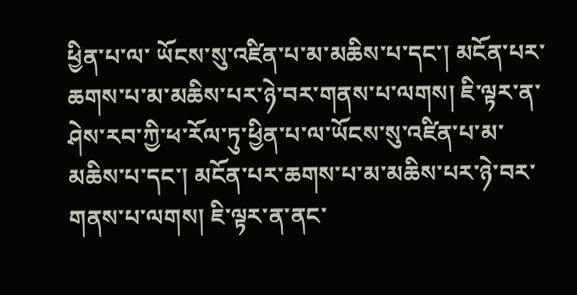ཕྱིན་པ་ལ་ ཡོངས་སུ་འཛིན་པ་མ་མཆིས་པ་དང་། མངོན་པར་ཆགས་པ་མ་མཆིས་པར་ཉེ་བར་གནས་པ་ལགས། ཇི་ལྟར་ན་ཤེས་རབ་ཀྱི་ཕ་རོལ་ཏུ་ཕྱིན་པ་ལ་ཡོངས་སུ་འཛིན་པ་མ་མཆིས་པ་དང་། མངོན་པར་ཆགས་པ་མ་མཆིས་པར་ཉེ་བར་གནས་པ་ལགས། ཇི་ལྟར་ན་ནང་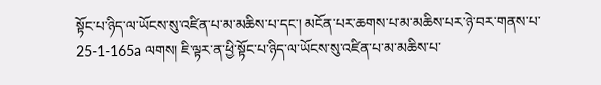སྟོང་པ་ཉིད་ལ་ཡོངས་སུ་འཛིན་པ་མ་མཆིས་པ་དང་། མངོན་པར་ཆགས་པ་མ་མཆིས་པར་ཉེ་བར་གནས་པ་ 25-1-165a ལགས། ཇི་ལྟར་ན་ཕྱི་སྟོང་པ་ཉིད་ལ་ཡོངས་སུ་འཛིན་པ་མ་མཆིས་པ་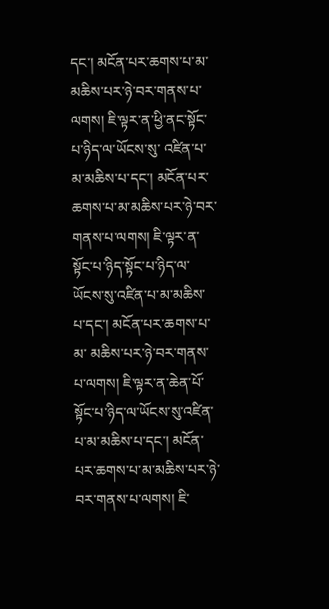དང་། མངོན་པར་ཆགས་པ་མ་མཆིས་པར་ཉེ་བར་གནས་པ་ལགས། ཇི་ལྟར་ན་ཕྱི་ནང་སྟོང་པ་ཉིད་ལ་ཡོངས་སུ་ འཛིན་པ་མ་མཆིས་པ་དང་། མངོན་པར་ཆགས་པ་མ་མཆིས་པར་ཉེ་བར་གནས་པ་ལགས། ཇི་ལྟར་ན་སྟོང་པ་ཉིད་སྟོང་པ་ཉིད་ལ་ཡོངས་སུ་འཛིན་པ་མ་མཆིས་པ་དང་། མངོན་པར་ཆགས་པ་མ་ མཆིས་པར་ཉེ་བར་གནས་པ་ལགས། ཇི་ལྟར་ན་ཆེན་པོ་སྟོང་པ་ཉིད་ལ་ཡོངས་སུ་འཛིན་པ་མ་མཆིས་པ་དང་། མངོན་པར་ཆགས་པ་མ་མཆིས་པར་ཉེ་བར་གནས་པ་ལགས། ཇི་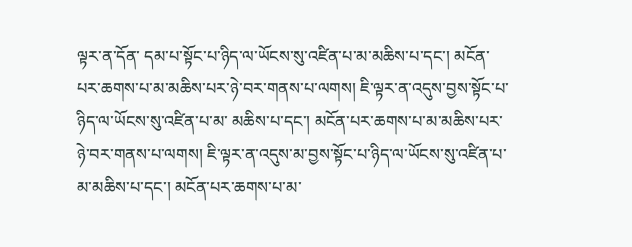ལྟར་ན་དོན་ དམ་པ་སྟོང་པ་ཉིད་ལ་ཡོངས་སུ་འཛིན་པ་མ་མཆིས་པ་དང་། མངོན་པར་ཆགས་པ་མ་མཆིས་པར་ཉེ་བར་གནས་པ་ལགས། ཇི་ལྟར་ན་འདུས་བྱས་སྟོང་པ་ཉིད་ལ་ཡོངས་སུ་འཛིན་པ་མ་ མཆིས་པ་དང་། མངོན་པར་ཆགས་པ་མ་མཆིས་པར་ཉེ་བར་གནས་པ་ལགས། ཇི་ལྟར་ན་འདུས་མ་བྱས་སྟོང་པ་ཉིད་ལ་ཡོངས་སུ་འཛིན་པ་མ་མཆིས་པ་དང་། མངོན་པར་ཆགས་པ་མ་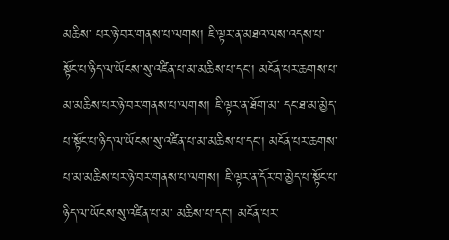མཆིས་ པར་ཉེ་བར་གནས་པ་ལགས། ཇི་ལྟར་ན་མཐའ་ལས་འདས་པ་སྟོང་པ་ཉིད་ལ་ཡོངས་སུ་འཛིན་པ་མ་མཆིས་པ་དང་། མངོན་པར་ཆགས་པ་མ་མཆིས་པར་ཉེ་བར་གནས་པ་ལགས། ཇི་ལྟར་ན་ཐོག་མ་ དང་ཐ་མ་མྱེད་པ་སྟོང་པ་ཉིད་ལ་ཡོངས་སུ་འཛིན་པ་མ་མཆིས་པ་དང་། མངོན་པར་ཆགས་པ་མ་མཆིས་པར་ཉེ་བར་གནས་པ་ལགས། ཇི་ལྟར་ན་དོར་བ་མྱེད་པ་སྟོང་པ་ཉིད་ལ་ཡོངས་སུ་འཛིན་པ་མ་ མཆིས་པ་དང་། མངོན་པར་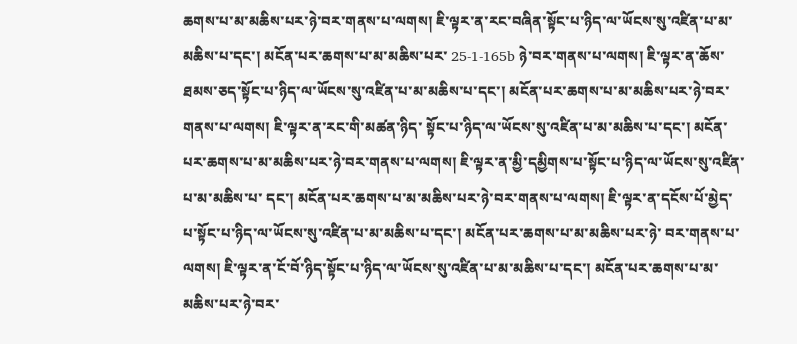ཆགས་པ་མ་མཆིས་པར་ཉེ་བར་གནས་པ་ལགས། ཇི་ལྟར་ན་རང་བཞིན་སྟོང་པ་ཉིད་ལ་ཡོངས་སུ་འཛིན་པ་མ་མཆིས་པ་དང་། མངོན་པར་ཆགས་པ་མ་མཆིས་པར་ 25-1-165b ཉེ་བར་གནས་པ་ལགས། ཇི་ལྟར་ན་ཆོས་ཐམས་ཅད་སྟོང་པ་ཉིད་ལ་ཡོངས་སུ་འཛིན་པ་མ་མཆིས་པ་དང་། མངོན་པར་ཆགས་པ་མ་མཆིས་པར་ཉེ་བར་གནས་པ་ལགས། ཇི་ལྟར་ན་རང་གི་མཚན་ཉིད་ སྟོང་པ་ཉིད་ལ་ཡོངས་སུ་འཛིན་པ་མ་མཆིས་པ་དང་། མངོན་པར་ཆགས་པ་མ་མཆིས་པར་ཉེ་བར་གནས་པ་ལགས། ཇི་ལྟར་ན་མྱི་དམྱིགས་པ་སྟོང་པ་ཉིད་ལ་ཡོངས་སུ་འཛིན་པ་མ་མཆིས་པ་ དང་། མངོན་པར་ཆགས་པ་མ་མཆིས་པར་ཉེ་བར་གནས་པ་ལགས། ཇི་ལྟར་ན་དངོས་པོ་མྱེད་པ་སྟོང་པ་ཉིད་ལ་ཡོངས་སུ་འཛིན་པ་མ་མཆིས་པ་དང་། མངོན་པར་ཆགས་པ་མ་མཆིས་པར་ཉེ་ བར་གནས་པ་ལགས། ཇི་ལྟར་ན་ངོ་བོ་ཉིད་སྟོང་པ་ཉིད་ལ་ཡོངས་སུ་འཛིན་པ་མ་མཆིས་པ་དང་། མངོན་པར་ཆགས་པ་མ་མཆིས་པར་ཉེ་བར་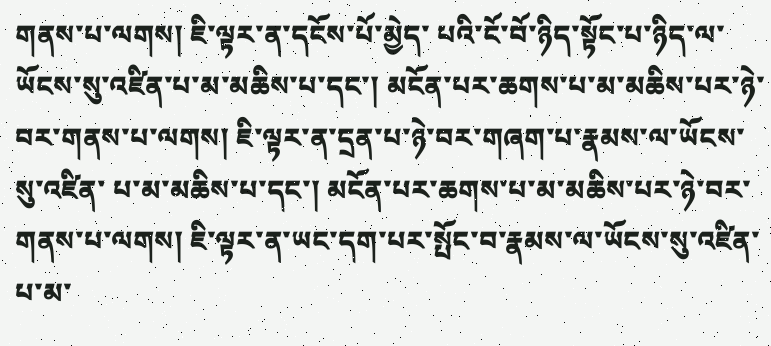གནས་པ་ལགས། ཇི་ལྟར་ན་དངོས་པོ་མྱེད་ པའི་ངོ་བོ་ཉིད་སྟོང་པ་ཉིད་ལ་ཡོངས་སུ་འཛིན་པ་མ་མཆིས་པ་དང་། མངོན་པར་ཆགས་པ་མ་མཆིས་པར་ཉེ་བར་གནས་པ་ལགས། ཇི་ལྟར་ན་དྲན་པ་ཉེ་བར་གཞག་པ་རྣམས་ལ་ཡོངས་སུ་འཛིན་ པ་མ་མཆིས་པ་དང་། མངོན་པར་ཆགས་པ་མ་མཆིས་པར་ཉེ་བར་གནས་པ་ལགས། ཇི་ལྟར་ན་ཡང་དག་པར་སྤོང་བ་རྣམས་ལ་ཡོངས་སུ་འཛིན་པ་མ་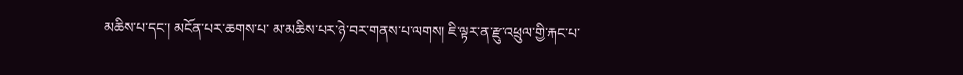མཆིས་པ་དང་། མངོན་པར་ཆགས་པ་ མ་མཆིས་པར་ཉེ་བར་གནས་པ་ལགས། ཇི་ལྟར་ན་རྫུ་འཕྲུལ་གྱི་རྐང་པ་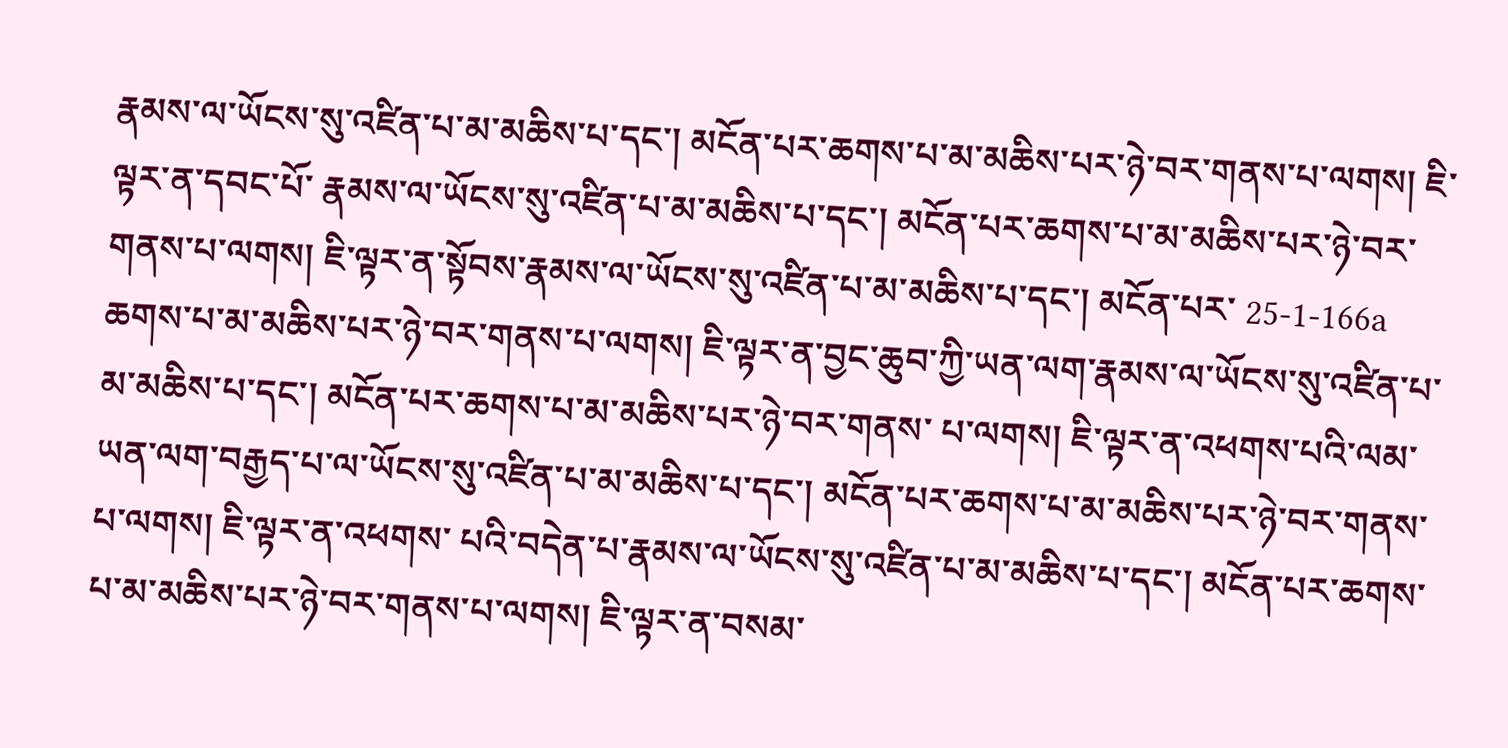རྣམས་ལ་ཡོངས་སུ་འཛིན་པ་མ་མཆིས་པ་དང་། མངོན་པར་ཆགས་པ་མ་མཆིས་པར་ཉེ་བར་གནས་པ་ལགས། ཇི་ལྟར་ན་དབང་པོ་ རྣམས་ལ་ཡོངས་སུ་འཛིན་པ་མ་མཆིས་པ་དང་། མངོན་པར་ཆགས་པ་མ་མཆིས་པར་ཉེ་བར་གནས་པ་ལགས། ཇི་ལྟར་ན་སྟོབས་རྣམས་ལ་ཡོངས་སུ་འཛིན་པ་མ་མཆིས་པ་དང་། མངོན་པར་ 25-1-166a ཆགས་པ་མ་མཆིས་པར་ཉེ་བར་གནས་པ་ལགས། ཇི་ལྟར་ན་བྱང་ཆུབ་ཀྱི་ཡན་ལག་རྣམས་ལ་ཡོངས་སུ་འཛིན་པ་མ་མཆིས་པ་དང་། མངོན་པར་ཆགས་པ་མ་མཆིས་པར་ཉེ་བར་གནས་ པ་ལགས། ཇི་ལྟར་ན་འཕགས་པའི་ལམ་ཡན་ལག་བརྒྱད་པ་ལ་ཡོངས་སུ་འཛིན་པ་མ་མཆིས་པ་དང་། མངོན་པར་ཆགས་པ་མ་མཆིས་པར་ཉེ་བར་གནས་པ་ལགས། ཇི་ལྟར་ན་འཕགས་ པའི་བདེན་པ་རྣམས་ལ་ཡོངས་སུ་འཛིན་པ་མ་མཆིས་པ་དང་། མངོན་པར་ཆགས་པ་མ་མཆིས་པར་ཉེ་བར་གནས་པ་ལགས། ཇི་ལྟར་ན་བསམ་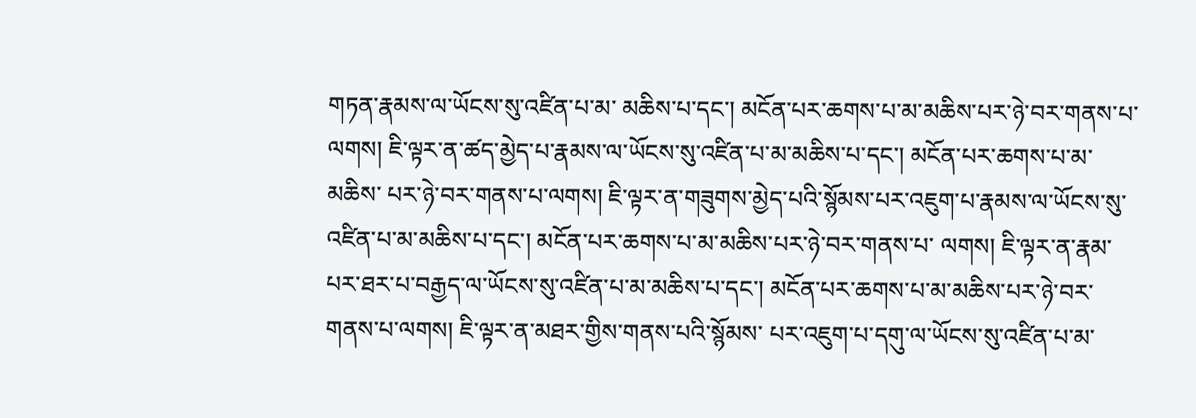གཏན་རྣམས་ལ་ཡོངས་སུ་འཛིན་པ་མ་ མཆིས་པ་དང་། མངོན་པར་ཆགས་པ་མ་མཆིས་པར་ཉེ་བར་གནས་པ་ལགས། ཇི་ལྟར་ན་ཚད་མྱེད་པ་རྣམས་ལ་ཡོངས་སུ་འཛིན་པ་མ་མཆིས་པ་དང་། མངོན་པར་ཆགས་པ་མ་མཆིས་ པར་ཉེ་བར་གནས་པ་ལགས། ཇི་ལྟར་ན་གཟུགས་མྱེད་པའི་སྙོམས་པར་འཇུག་པ་རྣམས་ལ་ཡོངས་སུ་འཛིན་པ་མ་མཆིས་པ་དང་། མངོན་པར་ཆགས་པ་མ་མཆིས་པར་ཉེ་བར་གནས་པ་ ལགས། ཇི་ལྟར་ན་རྣམ་པར་ཐར་པ་བརྒྱད་ལ་ཡོངས་སུ་འཛིན་པ་མ་མཆིས་པ་དང་། མངོན་པར་ཆགས་པ་མ་མཆིས་པར་ཉེ་བར་གནས་པ་ལགས། ཇི་ལྟར་ན་མཐར་གྱིས་གནས་པའི་སྙོམས་ པར་འཇུག་པ་དགུ་ལ་ཡོངས་སུ་འཛིན་པ་མ་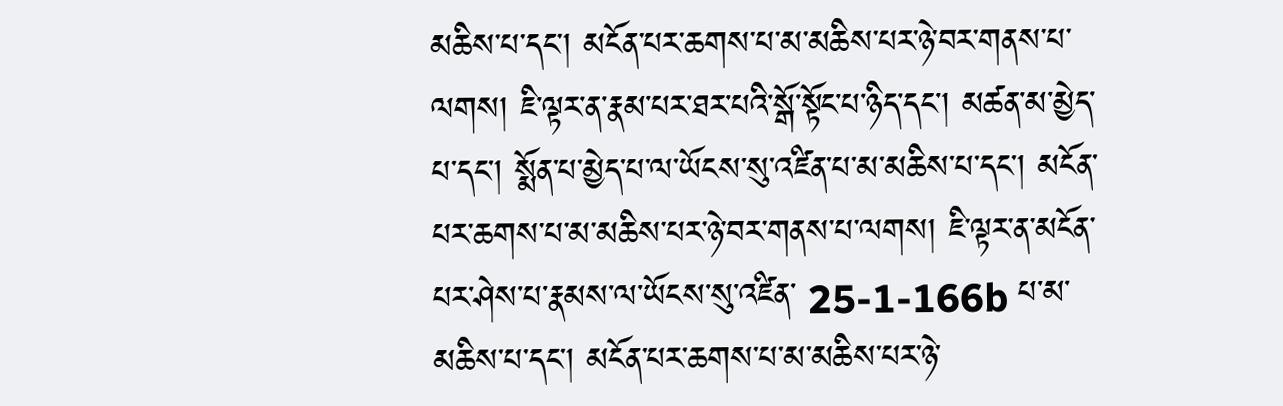མཆིས་པ་དང་། མངོན་པར་ཆགས་པ་མ་མཆིས་པར་ཉེ་བར་གནས་པ་ལགས། ཇི་ལྟར་ན་རྣམ་པར་ཐར་པའི་སྒོ་སྟོང་པ་ཉིད་དང་། མཚན་མ་མྱེད་ པ་དང་། སྨོན་པ་མྱེད་པ་ལ་ཡོངས་སུ་འཛིན་པ་མ་མཆིས་པ་དང་། མངོན་པར་ཆགས་པ་མ་མཆིས་པར་ཉེ་བར་གནས་པ་ལགས། ཇི་ལྟར་ན་མངོན་པར་ཤེས་པ་རྣམས་ལ་ཡོངས་སུ་འཛིན་ 25-1-166b པ་མ་མཆིས་པ་དང་། མངོན་པར་ཆགས་པ་མ་མཆིས་པར་ཉེ་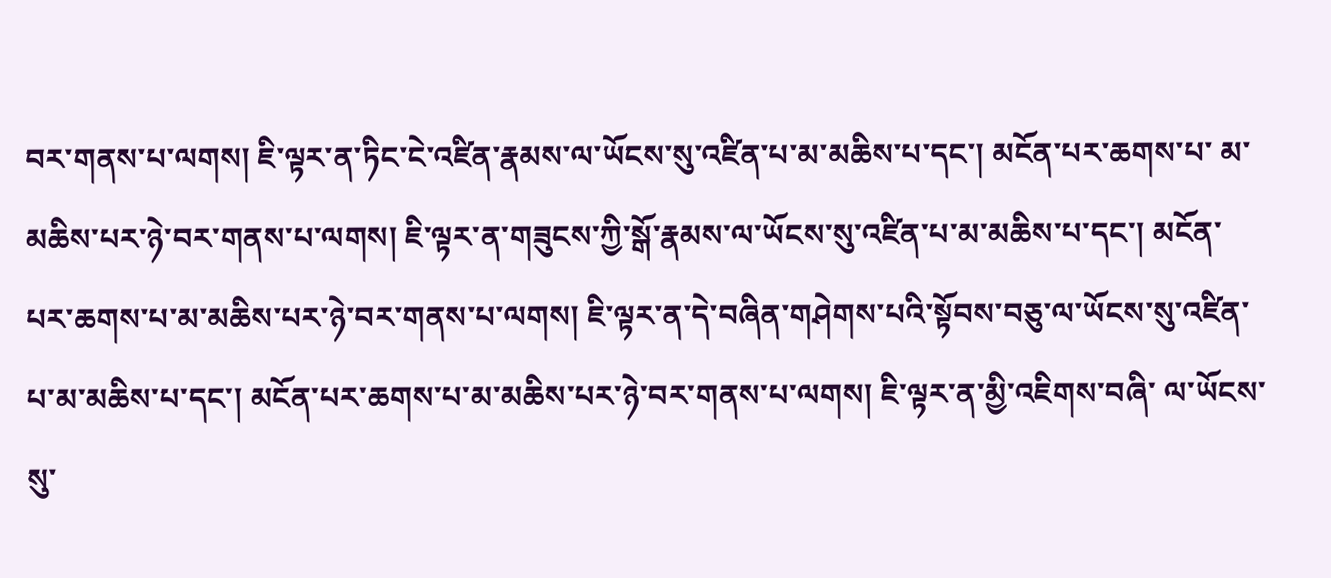བར་གནས་པ་ལགས། ཇི་ལྟར་ན་ཏིང་ངེ་འཛིན་རྣམས་ལ་ཡོངས་སུ་འཛིན་པ་མ་མཆིས་པ་དང་། མངོན་པར་ཆགས་པ་ མ་མཆིས་པར་ཉེ་བར་གནས་པ་ལགས། ཇི་ལྟར་ན་གཟུངས་ཀྱི་སྒོ་རྣམས་ལ་ཡོངས་སུ་འཛིན་པ་མ་མཆིས་པ་དང་། མངོན་པར་ཆགས་པ་མ་མཆིས་པར་ཉེ་བར་གནས་པ་ལགས། ཇི་ལྟར་ན་དེ་བཞིན་གཤེགས་པའི་སྟོབས་བཅུ་ལ་ཡོངས་སུ་འཛིན་པ་མ་མཆིས་པ་དང་། མངོན་པར་ཆགས་པ་མ་མཆིས་པར་ཉེ་བར་གནས་པ་ལགས། ཇི་ལྟར་ན་མྱི་འཇིགས་བཞི་ ལ་ཡོངས་སུ་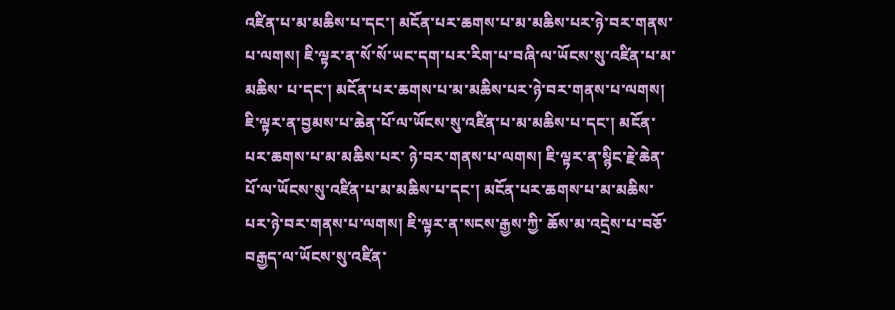འཛིན་པ་མ་མཆིས་པ་དང་། མངོན་པར་ཆགས་པ་མ་མཆིས་པར་ཉེ་བར་གནས་པ་ལགས། ཇི་ལྟར་ན་སོ་སོ་ཡང་དག་པར་རིག་པ་བཞི་ལ་ཡོངས་སུ་འཛིན་པ་མ་མཆིས་ པ་དང་། མངོན་པར་ཆགས་པ་མ་མཆིས་པར་ཉེ་བར་གནས་པ་ལགས། ཇི་ལྟར་ན་བྱམས་པ་ཆེན་པོ་ལ་ཡོངས་སུ་འཛིན་པ་མ་མཆིས་པ་དང་། མངོན་པར་ཆགས་པ་མ་མཆིས་པར་ ཉེ་བར་གནས་པ་ལགས། ཇི་ལྟར་ན་སྙིང་རྗེ་ཆེན་པོ་ལ་ཡོངས་སུ་འཛིན་པ་མ་མཆིས་པ་དང་། མངོན་པར་ཆགས་པ་མ་མཆིས་པར་ཉེ་བར་གནས་པ་ལགས། ཇི་ལྟར་ན་སངས་རྒྱས་ཀྱི་ ཆོས་མ་འདྲེས་པ་བཅོ་བརྒྱད་ལ་ཡོངས་སུ་འཛིན་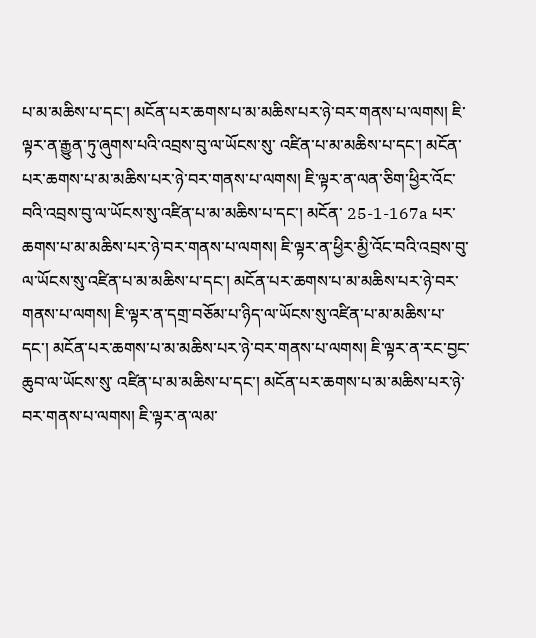པ་མ་མཆིས་པ་དང་། མངོན་པར་ཆགས་པ་མ་མཆིས་པར་ཉེ་བར་གནས་པ་ལགས། ཇི་ལྟར་ན་རྒྱུན་ཏུ་ཞུགས་པའི་འབྲས་བུ་ལ་ཡོངས་སུ་ འཛིན་པ་མ་མཆིས་པ་དང་། མངོན་པར་ཆགས་པ་མ་མཆིས་པར་ཉེ་བར་གནས་པ་ལགས། ཇི་ལྟར་ན་ལན་ཅིག་ཕྱིར་འོང་བའི་འབྲས་བུ་ལ་ཡོངས་སུ་འཛིན་པ་མ་མཆིས་པ་དང་། མངོན་ 25-1-167a པར་ཆགས་པ་མ་མཆིས་པར་ཉེ་བར་གནས་པ་ལགས། ཇི་ལྟར་ན་ཕྱིར་མྱི་འོང་བའི་འབྲས་བུ་ལ་ཡོངས་སུ་འཛིན་པ་མ་མཆིས་པ་དང་། མངོན་པར་ཆགས་པ་མ་མཆིས་པར་ཉེ་བར་ གནས་པ་ལགས། ཇི་ལྟར་ན་དགྲ་བཅོམ་པ་ཉིད་ལ་ཡོངས་སུ་འཛིན་པ་མ་མཆིས་པ་དང་། མངོན་པར་ཆགས་པ་མ་མཆིས་པར་ཉེ་བར་གནས་པ་ལགས། ཇི་ལྟར་ན་རང་བྱང་ཆུབ་ལ་ཡོངས་སུ་ འཛིན་པ་མ་མཆིས་པ་དང་། མངོན་པར་ཆགས་པ་མ་མཆིས་པར་ཉེ་བར་གནས་པ་ལགས། ཇི་ལྟར་ན་ལམ་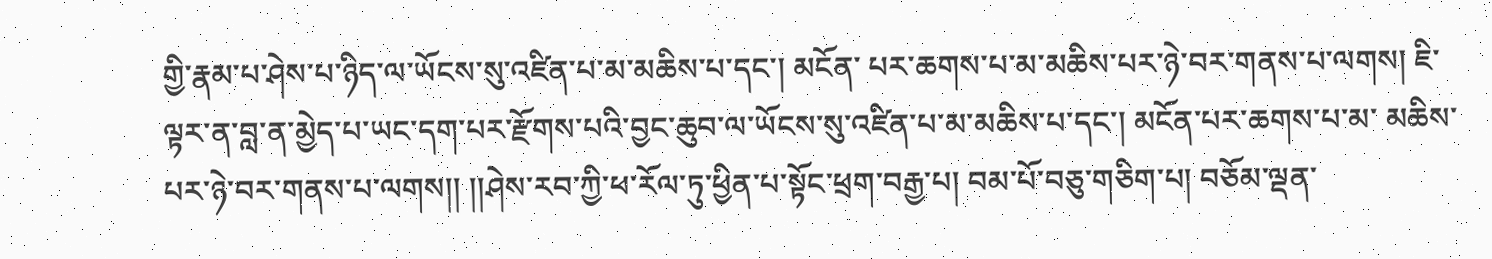གྱི་རྣམ་པ་ཤེས་པ་ཉིད་ལ་ཡོངས་སུ་འཛིན་པ་མ་མཆིས་པ་དང་། མངོན་ པར་ཆགས་པ་མ་མཆིས་པར་ཉེ་བར་གནས་པ་ལགས། ཇི་ལྟར་ན་བླ་ན་མྱེད་པ་ཡང་དག་པར་རྫོགས་པའི་བྱང་ཆུབ་ལ་ཡོངས་སུ་འཛིན་པ་མ་མཆིས་པ་དང་། མངོན་པར་ཆགས་པ་མ་ མཆིས་པར་ཉེ་བར་གནས་པ་ལགས།། །།ཤེས་རབ་ཀྱི་ཕ་རོལ་ཏུ་ཕྱིན་པ་སྟོང་ཕྲག་བརྒྱ་པ། བམ་པོ་བཅུ་གཅིག་པ། བཅོམ་ལྡན་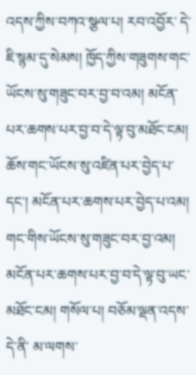འདས་ཀྱིས་བཀའ་སྩལ་པ། རབ་འབྱོར་ དེ་ཇི་སྙམ་དུ་སེམས། ཁྱོད་ཀྱིས་གཟུགས་གང་ཡོངས་སུ་གཟུང་བར་བྱ་བ་འམ། མངོན་པར་ཆགས་པར་བྱ་བ་དེ་ལྟ་བུ་མཐོང་ངམ། ཆོས་གང་ཡོངས་སུ་འཛིན་པར་བྱེད་པ་དང་། མངོན་པར་ཆགས་པར་བྱེད་པ་འམ། གང་གིས་ཡོངས་སུ་གཟུང་བར་བྱ་འམ། མངོན་པར་ཆགས་པར་བྱ་བ་དེ་ལྟ་བུ་ཡང་མཐོང་ངམ། གསོལ་པ། བཅོམ་ལྡན་འདས་དེ་ནི་ མ་ལགས་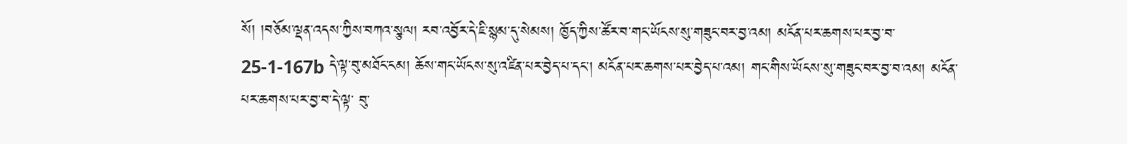སོ། །བཅོམ་ལྡན་འདས་ཀྱིས་བཀའ་སྩལ། རབ་འབྱོར་དེ་ཇི་སྙམ་དུ་སེམས། ཁྱོད་ཀྱིས་ཚོར་བ་གང་ཡོངས་སུ་གཟུང་བར་བྱ་འམ། མངོན་པར་ཆགས་པར་བྱ་བ་ 25-1-167b དེ་ལྟ་བུ་མཐོང་ངམ། ཆོས་གང་ཡོངས་སུ་འཛིན་པར་བྱེད་པ་དང་། མངོན་པར་ཆགས་པར་བྱེད་པ་འམ། གང་གིས་ཡོངས་སུ་གཟུང་བར་བྱ་བ་འམ། མངོན་པར་ཆགས་པར་བྱ་བ་དེ་ལྟ་ བུ་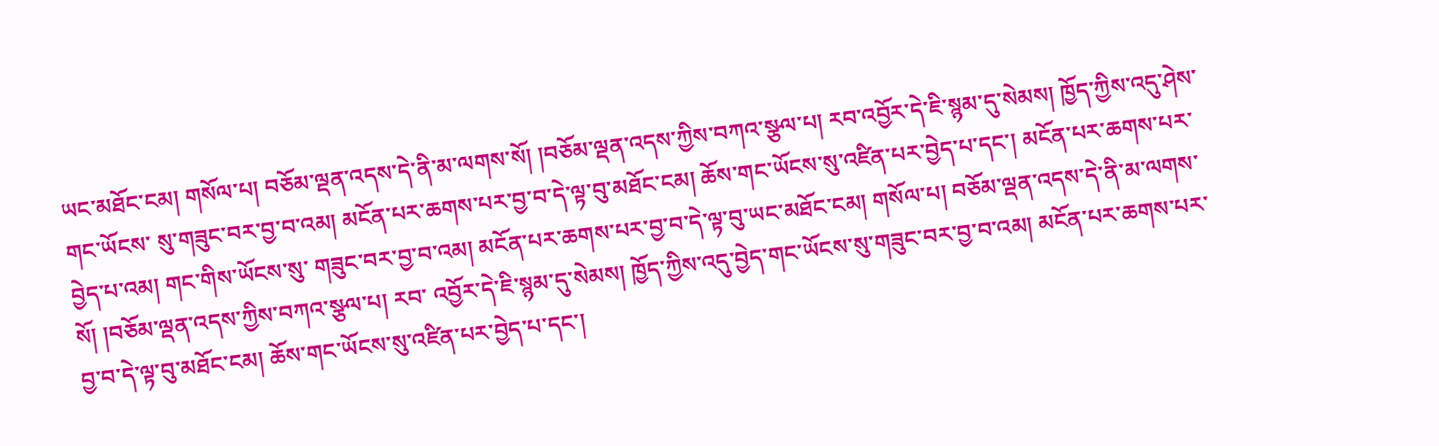ཡང་མཐོང་ངམ། གསོལ་པ། བཅོམ་ལྡན་འདས་དེ་ནི་མ་ལགས་སོ། །བཅོམ་ལྡན་འདས་ཀྱིས་བཀའ་སྩལ་པ། རབ་འབྱོར་དེ་ཇི་སྙམ་དུ་སེམས། ཁྱོད་ཀྱིས་འདུ་ཤེས་གང་ཡོངས་ སུ་གཟུང་བར་བྱ་བ་འམ། མངོན་པར་ཆགས་པར་བྱ་བ་དེ་ལྟ་བུ་མཐོང་ངམ། ཆོས་གང་ཡོངས་སུ་འཛིན་པར་བྱེད་པ་དང་། མངོན་པར་ཆགས་པར་བྱེད་པ་འམ། གང་གིས་ཡོངས་སུ་ གཟུང་བར་བྱ་བ་འམ། མངོན་པར་ཆགས་པར་བྱ་བ་དེ་ལྟ་བུ་ཡང་མཐོང་ངམ། གསོལ་པ། བཅོམ་ལྡན་འདས་དེ་ནི་མ་ལགས་སོ། །བཅོམ་ལྡན་འདས་ཀྱིས་བཀའ་སྩལ་པ། རབ་ འབྱོར་དེ་ཇི་སྙམ་དུ་སེམས། ཁྱོད་ཀྱིས་འདུ་བྱེད་གང་ཡོངས་སུ་གཟུང་བར་བྱ་བ་འམ། མངོན་པར་ཆགས་པར་བྱ་བ་དེ་ལྟ་བུ་མཐོང་ངམ། ཆོས་གང་ཡོངས་སུ་འཛིན་པར་བྱེད་པ་དང་།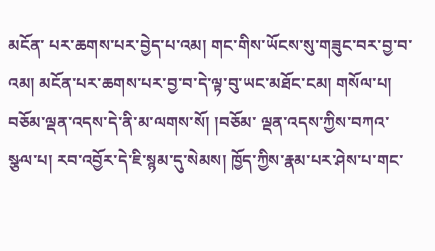མངོན་ པར་ཆགས་པར་བྱེད་པ་འམ། གང་གིས་ཡོངས་སུ་གཟུང་བར་བྱ་བ་འམ། མངོན་པར་ཆགས་པར་བྱ་བ་དེ་ལྟ་བུ་ཡང་མཐོང་ངམ། གསོལ་པ། བཅོམ་ལྡན་འདས་དེ་ནི་མ་ལགས་སོ། །བཅོམ་ ལྡན་འདས་ཀྱིས་བཀའ་སྩལ་པ། རབ་འབྱོར་དེ་ཇི་སྙམ་དུ་སེམས། ཁྱོད་ཀྱིས་རྣམ་པར་ཤེས་པ་གང་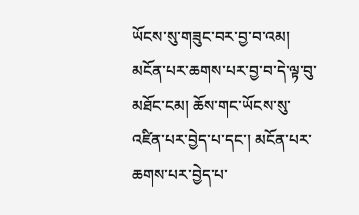ཡོངས་སུ་གཟུང་བར་བྱ་བ་འམ། མངོན་པར་ཆགས་པར་བྱ་བ་དེ་ལྟ་བུ་མཐོང་ངམ། ཆོས་གང་ཡོངས་སུ་འཛིན་པར་བྱེད་པ་དང་། མངོན་པར་ཆགས་པར་བྱེད་པ་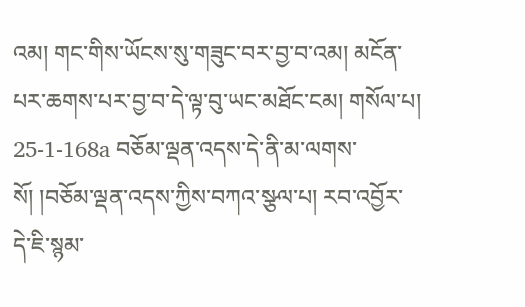འམ། གང་གིས་ཡོངས་སུ་གཟུང་བར་བྱ་བ་འམ། མངོན་པར་ཆགས་པར་བྱ་བ་དེ་ལྟ་བུ་ཡང་མཐོང་ངམ། གསོལ་པ། 25-1-168a བཅོམ་ལྡན་འདས་དེ་ནི་མ་ལགས་སོ། །བཅོམ་ལྡན་འདས་ཀྱིས་བཀའ་སྩལ་པ། རབ་འབྱོར་དེ་ཇི་སྙམ་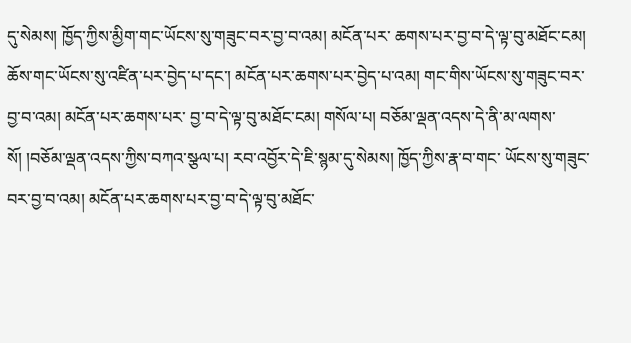དུ་སེམས། ཁྱོད་ཀྱིས་མྱིག་གང་ཡོངས་སུ་གཟུང་བར་བྱ་བ་འམ། མངོན་པར་ ཆགས་པར་བྱ་བ་དེ་ལྟ་བུ་མཐོང་ངམ། ཆོས་གང་ཡོངས་སུ་འཛིན་པར་བྱེད་པ་དང་། མངོན་པར་ཆགས་པར་བྱེད་པ་འམ། གང་གིས་ཡོངས་སུ་གཟུང་བར་བྱ་བ་འམ། མངོན་པར་ཆགས་པར་ བྱ་བ་དེ་ལྟ་བུ་མཐོང་ངམ། གསོལ་པ། བཅོམ་ལྡན་འདས་དེ་ནི་མ་ལགས་སོ། །བཅོམ་ལྡན་འདས་ཀྱིས་བཀའ་སྩལ་པ། རབ་འབྱོར་དེ་ཇི་སྙམ་དུ་སེམས། ཁྱོད་ཀྱིས་རྣ་བ་གང་ ཡོངས་སུ་གཟུང་བར་བྱ་བ་འམ། མངོན་པར་ཆགས་པར་བྱ་བ་དེ་ལྟ་བུ་མཐོང་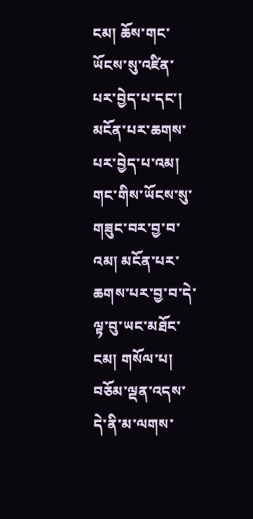ངམ། ཆོས་གང་ཡོངས་སུ་འཛིན་པར་བྱེད་པ་དང་། མངོན་པར་ཆགས་པར་བྱེད་པ་འམ། གང་གིས་ཡོངས་སུ་ གཟུང་བར་བྱ་བ་འམ། མངོན་པར་ཆགས་པར་བྱ་བ་དེ་ལྟ་བུ་ཡང་མཐོང་ངམ། གསོལ་པ། བཅོམ་ལྡན་འདས་དེ་ནི་མ་ལགས་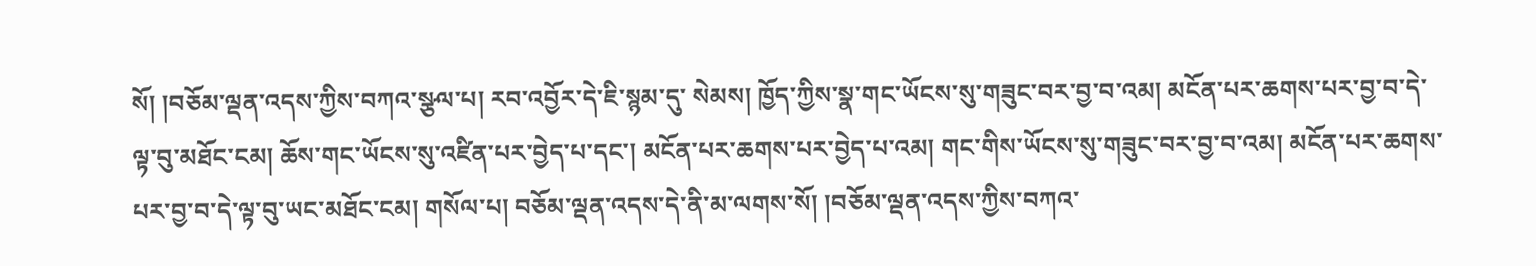སོ། །བཅོམ་ལྡན་འདས་ཀྱིས་བཀའ་སྩལ་པ། རབ་འབྱོར་དེ་ཇི་སྙམ་དུ་ སེམས། ཁྱོད་ཀྱིས་སྣ་གང་ཡོངས་སུ་གཟུང་བར་བྱ་བ་འམ། མངོན་པར་ཆགས་པར་བྱ་བ་དེ་ལྟ་བུ་མཐོང་ངམ། ཆོས་གང་ཡོངས་སུ་འཛིན་པར་བྱེད་པ་དང་། མངོན་པར་ཆགས་པར་བྱེད་པ་འམ། གང་གིས་ཡོངས་སུ་གཟུང་བར་བྱ་བ་འམ། མངོན་པར་ཆགས་པར་བྱ་བ་དེ་ལྟ་བུ་ཡང་མཐོང་ངམ། གསོལ་པ། བཅོམ་ལྡན་འདས་དེ་ནི་མ་ལགས་སོ། །བཅོམ་ལྡན་འདས་ཀྱིས་བཀའ་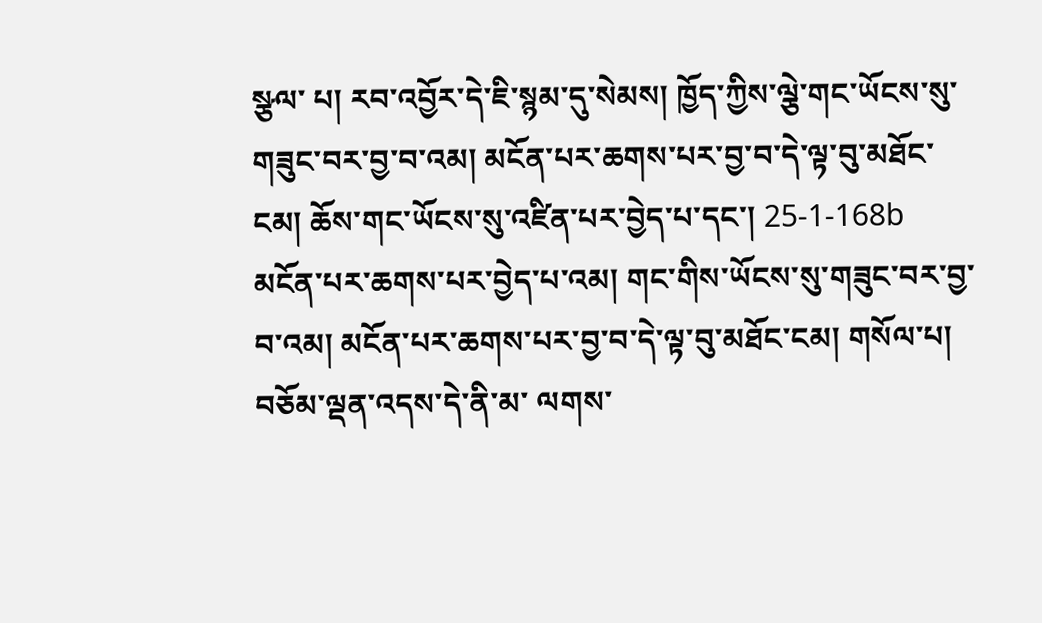སྩལ་ པ། རབ་འབྱོར་དེ་ཇི་སྙམ་དུ་སེམས། ཁྱོད་ཀྱིས་ལྕེ་གང་ཡོངས་སུ་གཟུང་བར་བྱ་བ་འམ། མངོན་པར་ཆགས་པར་བྱ་བ་དེ་ལྟ་བུ་མཐོང་ངམ། ཆོས་གང་ཡོངས་སུ་འཛིན་པར་བྱེད་པ་དང་། 25-1-168b མངོན་པར་ཆགས་པར་བྱེད་པ་འམ། གང་གིས་ཡོངས་སུ་གཟུང་བར་བྱ་བ་འམ། མངོན་པར་ཆགས་པར་བྱ་བ་དེ་ལྟ་བུ་མཐོང་ངམ། གསོལ་པ། བཅོམ་ལྡན་འདས་དེ་ནི་མ་ ལགས་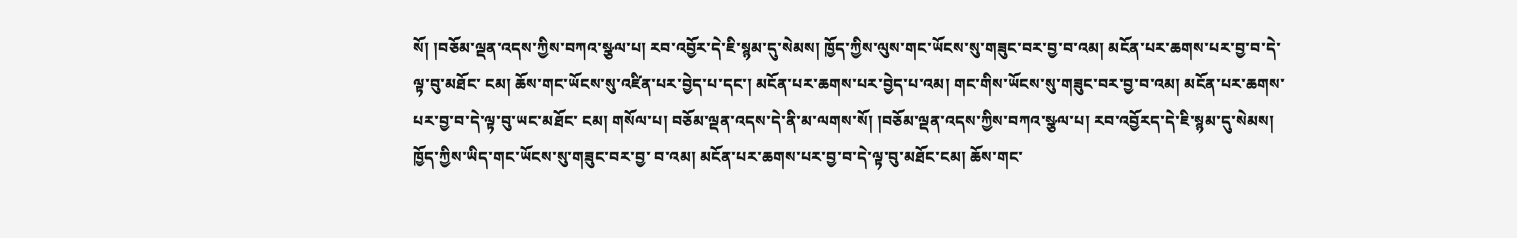སོ། །བཅོམ་ལྡན་འདས་ཀྱིས་བཀའ་སྩལ་པ། རབ་འབྱོར་དེ་ཇི་སྙམ་དུ་སེམས། ཁྱོད་ཀྱིས་ལུས་གང་ཡོངས་སུ་གཟུང་བར་བྱ་བ་འམ། མངོན་པར་ཆགས་པར་བྱ་བ་དེ་ལྟ་བུ་མཐོང་ ངམ། ཆོས་གང་ཡོངས་སུ་འཛིན་པར་བྱེད་པ་དང་། མངོན་པར་ཆགས་པར་བྱེད་པ་འམ། གང་གིས་ཡོངས་སུ་གཟུང་བར་བྱ་བ་འམ། མངོན་པར་ཆགས་པར་བྱ་བ་དེ་ལྟ་བུ་ཡང་མཐོང་ ངམ། གསོལ་པ། བཅོམ་ལྡན་འདས་དེ་ནི་མ་ལགས་སོ། །བཅོམ་ལྡན་འདས་ཀྱིས་བཀའ་སྩལ་པ། རབ་འབྱོརད་དེ་ཇི་སྙམ་དུ་སེམས། ཁྱོད་ཀྱིས་ཡིད་གང་ཡོངས་སུ་གཟུང་བར་བྱ་ བ་འམ། མངོན་པར་ཆགས་པར་བྱ་བ་དེ་ལྟ་བུ་མཐོང་ངམ། ཆོས་གང་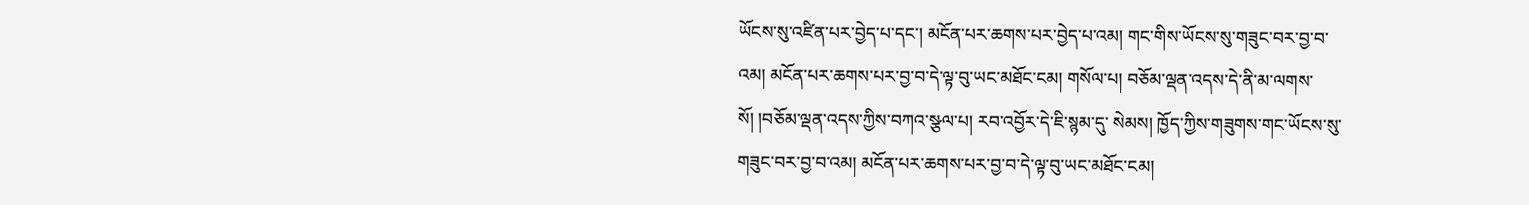ཡོངས་སུ་འཛིན་པར་བྱེད་པ་དང་། མངོན་པར་ཆགས་པར་བྱེད་པ་འམ། གང་གིས་ཡོངས་སུ་གཟུང་བར་བྱ་བ་ འམ། མངོན་པར་ཆགས་པར་བྱ་བ་དེ་ལྟ་བུ་ཡང་མཐོང་ངམ། གསོལ་པ། བཅོམ་ལྡན་འདས་དེ་ནི་མ་ལགས་སོ། །བཅོམ་ལྡན་འདས་ཀྱིས་བཀའ་སྩལ་པ། རབ་འབྱོར་དེ་ཇི་སྙམ་དུ་ སེམས། ཁྱོད་ཀྱིས་གཟུགས་གང་ཡོངས་སུ་གཟུང་བར་བྱ་བ་འམ། མངོན་པར་ཆགས་པར་བྱ་བ་དེ་ལྟ་བུ་ཡང་མཐོང་ངམ།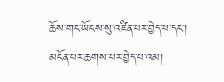ཆོས་གང་ཡོངས་སུ་འཛིན་པར་བྱེད་པ་དང་། མངོན་པར་ཆགས་པར་བྱེད་པ་འམ།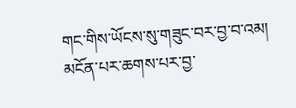གང་གིས་ཡོངས་སུ་གཟུང་བར་བྱ་བ་འམ། མངོན་པར་ཆགས་པར་བྱ་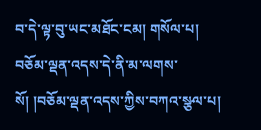བ་དེ་ལྟ་བུ་ཡང་མཐོང་ངམ། གསོལ་པ། བཅོམ་ལྡན་འདས་དེ་ནི་མ་ལགས་སོ། །བཅོམ་ལྡན་འདས་ཀྱིས་བཀའ་སྩལ་པ།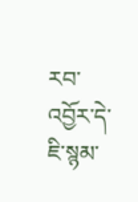རབ་འབྱོར་དེ་ཇི་སྙམ་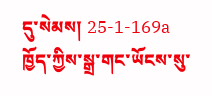དུ་སེམས། 25-1-169a ཁྱོད་ཀྱིས་སྒྲ་གང་ཡོངས་སུ་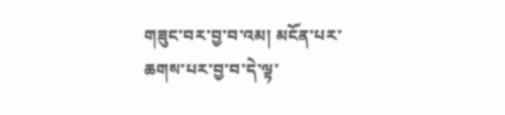གཟུང་བར་བྱ་བ་འམ། མངོན་པར་ཆགས་པར་བྱ་བ་དེ་ལྟ་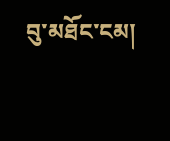བུ་མཐོང་ངམ།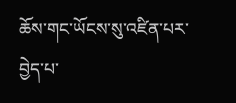ཆོས་གང་ཡོངས་སུ་འཛིན་པར་བྱེད་པ་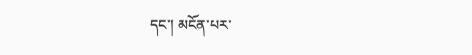དང་། མངོན་པར་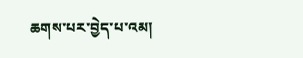ཆགས་པར་བྱེད་པ་འམ།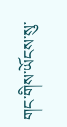གང་གིས་ཡོངས་སུ་